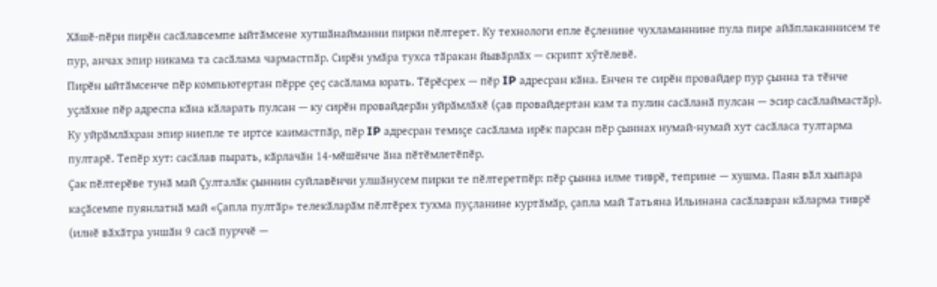Хӑшӗ-пӗри пирӗн сасӑлавсемпе ыйтӑмсене хутшӑнайманни пирки пӗлтерет. Ку технологи епле ӗҫленине чухламаннине пула пире айӑплаканнисем те пур, анчах эпир никама та сасӑлама чармастпӑр. Сирӗн умӑра тухса тӑракан йывӑрлӑх — скрипт хӳтӗлевӗ.
Пирӗн ыйтӑмсенче пӗр компьютертан пӗрре ҫеҫ сасӑлама юрать. Тӗрӗсрех — пӗр IP адресран кӑна. Енчен те сирӗн провайдер пур ҫынна та тӗнче уҫлӑхне пӗр адреспа кӑна кӑларать пулсан — ку сирӗн провайдерӑн уйрӑмлӑхӗ (ҫав провайдертан кам та пулин сасӑланӑ пулсан — эсир сасӑлаймастӑр). Ку уйрӑмлӑхран эпир ниепле те иртсе каимастпӑр, пӗр IP адресран темиҫе сасӑлама ирӗк парсан пӗр ҫыннах нумай-нумай хут сасӑласа тултарма пултарӗ. Тепӗр хут: сасӑлав пырать, кӑрлачӑн 14-мӗшӗнче ӑна пӗтӗмлетӗпӗр.
Ҫак пӗлтерӗве тунӑ май Ҫулталӑк ҫыннин суйлавӗнчи улшӑнусем пирки те пӗлтеретпӗр: пӗр ҫынна илме тиврӗ, теприне — хушма. Паян вӑл хыпара каҫӑсемпе пуянлатнӑ май «Ҫапла пултӑр» телекӑларӑм пӗлтӗрех тухма пуҫланине куртӑмӑр, ҫапла май Татьяна Ильинана сасӑлавран кӑларма тиврӗ (илнӗ вӑхӑтра уншӑн 9 сасӑ пурччӗ —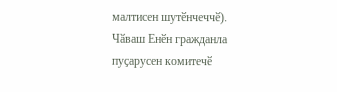малтисен шутӗнчеччӗ).
Чӑваш Енӗн гражданла пуҫарусен комитечӗ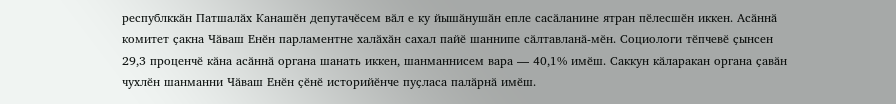республккӑн Патшалӑх Канашӗн депутачӗсем вӑл е ку йышӑнушӑн епле сасӑланине ятран пӗлесшӗн иккен. Асӑннӑ комитет ҫакна Чӑваш Енӗн парламентне халӑхӑн сахал пайӗ шаннипе сӑлтавланӑ-мӗн. Социологи тӗпчевӗ ҫынсен 29,3 проценчӗ кӑна асӑннӑ органа шанать иккен, шанманнисем вара — 40,1% имӗш. Саккун кӑларакан органа ҫавӑн чухлӗн шанманни Чӑваш Енӗн ҫӗнӗ историйӗнче пуҫласа палӑрнӑ имӗш.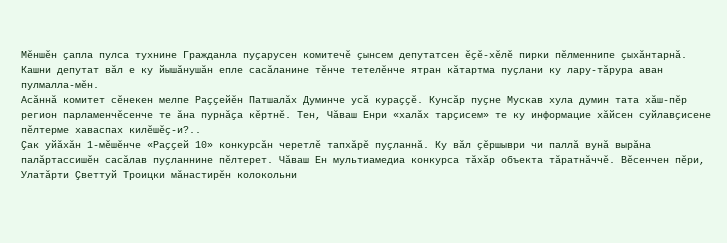Мӗншӗн ҫапла пулса тухнине Гражданла пуҫарусен комитечӗ ҫынсем депутатсен ӗҫӗ-хӗлӗ пирки пӗлменнипе ҫыхӑнтарнӑ. Кашни депутат вӑл е ку йышӑнушӑн епле сасӑланине тӗнче тетелӗнче ятран кӑтартма пуҫлани ку лару-тӑрура аван пулмалла-мӗн.
Асӑннӑ комитет сӗнекен мелпе Раҫҫейӗн Патшалӑх Думинче усӑ кураҫҫӗ. Кунсӑр пуҫне Мускав хула думин тата хӑш-пӗр регион парламенчӗсенче те ӑна пурнӑҫа кӗртнӗ. Тен, Чӑваш Енри «халӑх тарҫисем» те ку информацие хӑйсен суйлавҫисене пӗлтерме хаваспах килӗшӗҫ-и?..
Ҫак уйӑхӑн 1-мӗшӗнче «Раҫҫей 10» конкурсӑн черетлӗ тапхӑрӗ пуҫланнӑ. Ку вӑл ҫӗршыври чи паллӑ вунӑ вырӑна палӑртассишӗн сасӑлав пуҫланнине пӗлтерет. Чӑваш Ен мультиамедиа конкурса тӑхӑр объекта тӑратнӑччӗ. Вӗсенчен пӗри, Улатӑрти Ҫветтуй Троицки мӑнастирӗн колокольни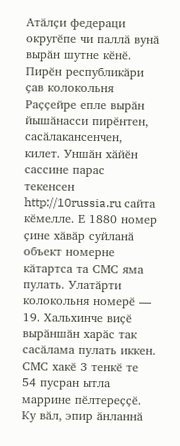Атӑлҫи федераци округӗпе чи паллӑ вунӑ вырӑн шутне кӗнӗ.
Пирӗн республикӑри ҫав колокольня Раҫҫейре епле вырӑн йышӑнасси пирӗнтен, сасӑлакансенчен, килет. Уншӑн хӑйӗн сассине парас текенсен http://10russia.ru сайта кӗмелле. Е 1880 номер ҫине хӑвӑр суйланӑ объект номерне кӑтартса та СМС яма пулать. Улатӑрти колокольня номерӗ — 19. Хальхинче виҫӗ вырӑншӑн харӑс так сасӑлама пулать иккен. СМС хакӗ 3 тенкӗ те 54 пусран ытла маррине пӗлтереҫҫӗ. Ку вӑл, эпир ӑнланнӑ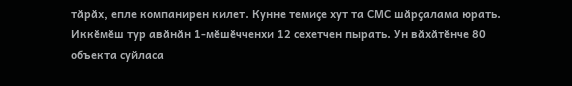тӑрӑх, епле компанирен килет. Кунне темиҫе хут та СМС шӑрҫалама юрать.
Иккӗмӗш тур авӑнӑн 1-мӗшӗчченхи 12 сехетчен пырать. Ун вӑхӑтӗнче 80 объекта суйласа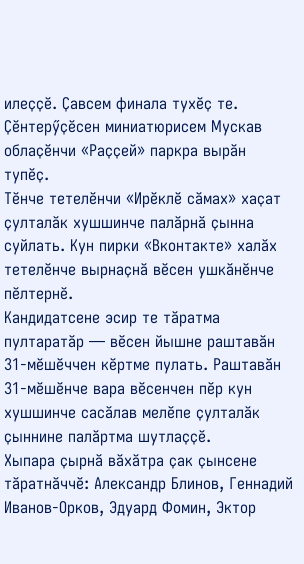илеҫҫӗ. Ҫавсем финала тухӗҫ те. Ҫӗнтерӳҫӗсен миниатюрисем Мускав облаҫӗнчи «Раҫҫей» паркра вырӑн тупӗҫ.
Тӗнче тетелӗнчи «Ирӗклӗ сӑмах» хаҫат ҫулталӑк хушшинче палӑрнӑ ҫынна суйлать. Кун пирки «Вконтакте» халӑх тетелӗнче вырнаҫнӑ вӗсен ушкӑнӗнче пӗлтернӗ.
Кандидатсене эсир те тӑратма пултаратӑр — вӗсен йышне раштавӑн 31-мӗшӗччен кӗртме пулать. Раштавӑн 31-мӗшӗнче вара вӗсенчен пӗр кун хушшинче сасӑлав мелӗпе ҫулталӑк ҫыннине палӑртма шутлаҫҫӗ.
Хыпара ҫырнӑ вӑхӑтра ҫак ҫынсене тӑратнӑччӗ: Александр Блинов, Геннадий Иванов-Орков, Эдуард Фомин, Эктор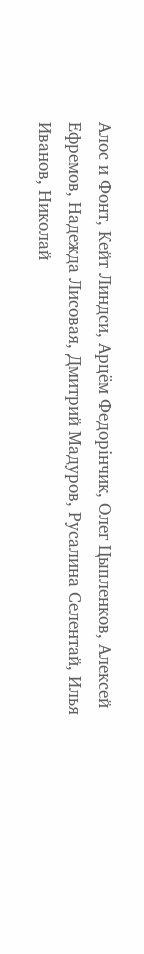Алос и Фонт, Кейт Линдси, Арцём Федорiнчик, Олег Цыпленков, Алексей Ефремов, Надежда Лисовая, Дмитрий Мадуров, Русалина Селентай, Илья Иванов, Николай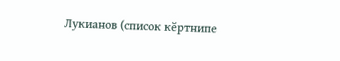Лукианов (список кӗртнипе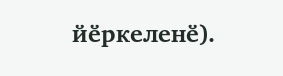йӗркеленӗ).